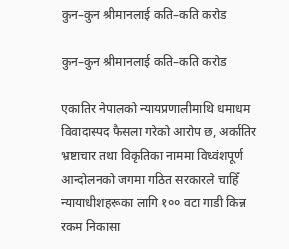कुन–कुन श्रीमानलाई कति–कति करोड

कुन–कुन श्रीमानलाई कति–कति करोड

एकातिर नेपालको न्यायप्रणालीमाथि धमाधम विवादास्पद फैसला गरेको आरोप छ, अर्कातिर भ्रष्टाचार तथा विकृतिका नाममा विध्वंशपूर्ण आन्दोलनको जगमा गठित सरकारले चाहिँ न्यायाधीशहरूका लागि १०० वटा गाडी किन्न रकम निकासा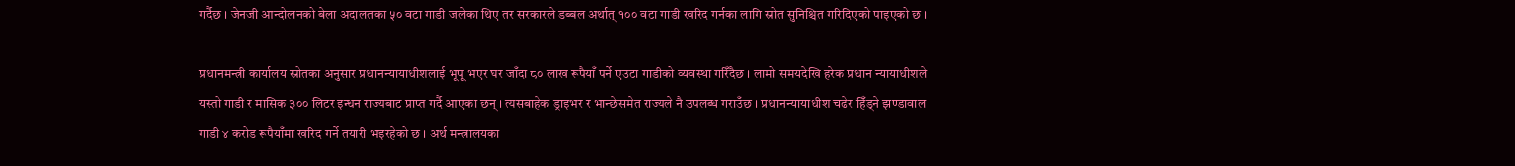गर्दैछ । जेनजी आन्दोलनको बेला अदालतका ५० वटा गाडी जलेका थिए तर सरकारले डब्बल अर्थात् १०० वटा गाडी खरिद गर्नका लागि स्रोत सुनिश्चित गरिदिएको पाइएको छ ।

प्रधानमन्त्री कार्यालय स्रोतका अनुसार प्रधानन्यायाधीशलाई भूपू भएर घर जाँदा ८० लाख रूपैयाँ पर्ने एउटा गाडीको व्यवस्था गरिँदैछ । लामो समयदेखि हरेक प्रधान न्यायाधीशले यस्तो गाडी र मासिक ३०० लिटर इन्धन राज्यबाट प्राप्त गर्दै आएका छन् । त्यसबाहेक ड्राइभर र भान्छेसमेत राज्यले नै उपलब्ध गराउँछ । प्रधानन्यायाधीश चढेर हिँड्ने झण्डावाल गाडी ४ करोड रूपैयाँमा खरिद गर्ने तयारी भइरहेको छ । अर्थ मन्त्रालयका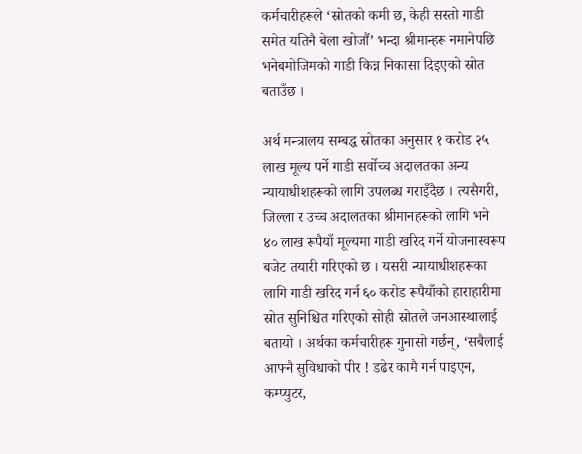कर्मचारीहरूले ‘स्रोतको कमी छ, केही सस्तो गाडी समेत यतिनै बेला खोजौं’ भन्दा श्रीमान्हरू नमानेपछि भनेबमोजिमको गाडी किन्न निकासा दिइएको स्रोत बताउँछ ।

अर्थ मन्त्रालय सम्बद्ध स्रोतका अनुसार १ करोड २५ लाख मूल्य पर्ने गाडी सर्वोच्च अदालतका अन्य न्यायाधीशहरूको लागि उपलब्ध गराइँदैछ । त्यसैगरी, जिल्ला र उच्च अदालतका श्रीमानहरूको लागि भने ४० लाख रूपैयाँ मूल्यमा गाडी खरिद गर्ने योजनास्वरूप बजेट तयारी गरिएको छ । यसरी न्यायाधीशहरूका लागि गाडी खरिद गर्न ६० करोड रूपैयाँको हाराहारीमा स्रोत सुनिश्चित गरिएको सोही स्रोतले जनआस्थालाई बतायो । अर्थका कर्मचारीहरू गुनासो गर्छन्, ‘सबैलाई आफ्नै सुविधाको पीर ! डढेर कामै गर्न पाइएन,  कम्प्युटर,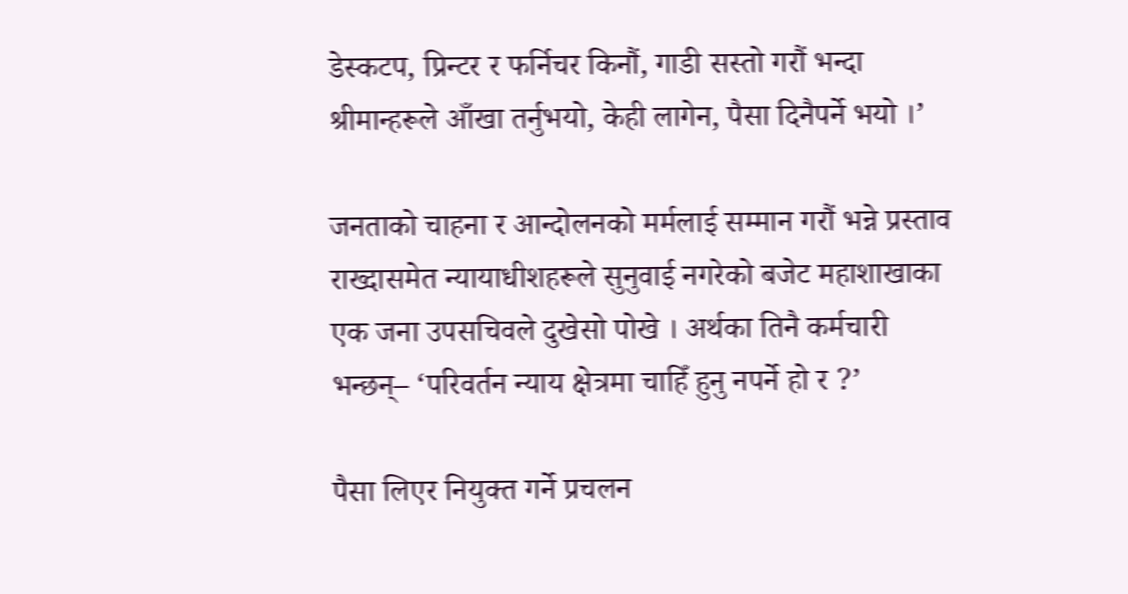डेस्कटप, प्रिन्टर र फर्निचर किनौं, गाडी सस्तो गरौं भन्दा श्रीमान्हरूले आँखा तर्नुभयो, केही लागेन, पैसा दिनैपर्ने भयो ।’

जनताको चाहना र आन्दोलनको मर्मलाई सम्मान गरौं भन्ने प्रस्ताव राख्दासमेत न्यायाधीशहरूले सुनुवाई नगरेको बजेट महाशाखाका एक जना उपसचिवले दुखेसो पोखे । अर्थका तिनै कर्मचारी भन्छन्– ‘परिवर्तन न्याय क्षेत्रमा चाहिँ हुनु नपर्ने हो र ?’

पैसा लिएर नियुक्त गर्ने प्रचलन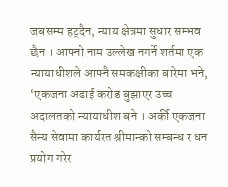जबसम्म हट्दैन, न्याय क्षेत्रमा सुधार सम्भव छैन । आफ्नो नाम उल्लेख नगर्ने शर्तमा एक न्यायाधीशले आफ्नै समकक्षीका बारेमा भने, ‘एकजना अढाई करोड बुझाएर उच्च अदालतको न्यायाधीश बने । अर्की एकजना सैन्य सेवामा कार्यरत श्रीमान्को सम्बन्ध र धन प्रयोग गरेर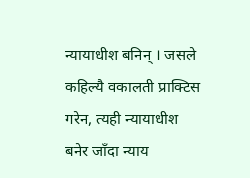न्यायाधीश बनिन् । जसले कहिल्यै वकालती प्राक्टिस गरेन, त्यही न्यायाधीश बनेर जाँदा न्याय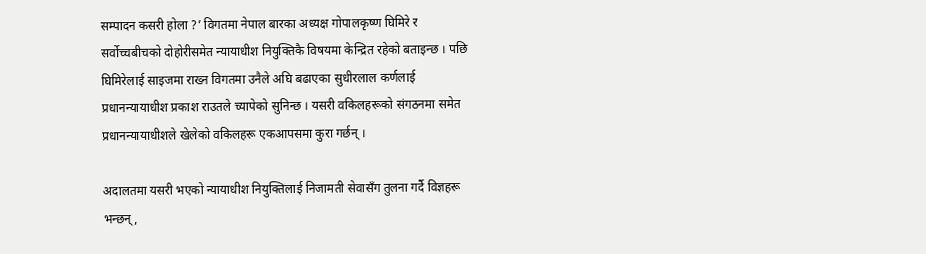सम्पादन कसरी होला ?’ विगतमा नेपाल बारका अध्यक्ष गोपालकृष्ण घिमिरे र सर्वोच्चबीचको दोहोरीसमेत न्यायाधीश नियुक्तिकै विषयमा केन्द्रित रहेको बताइन्छ । पछि घिमिरेलाई साइजमा राख्न विगतमा उनैले अघि बढाएका सुधीरलाल कर्णलाई प्रधानन्यायाधीश प्रकाश राउतले च्यापेको सुनिन्छ । यसरी वकिलहरूको संगठनमा समेत प्रधानन्यायाधीशले खेलेको वकिलहरू एकआपसमा कुरा गर्छन् ।

अदालतमा यसरी भएको न्यायाधीश नियुक्तिलाई निजामती सेवासँग तुलना गर्दै विज्ञहरू भन्छन्,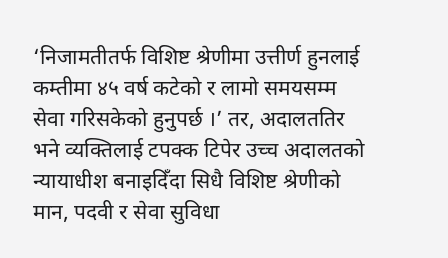‘निजामतीतर्फ विशिष्ट श्रेणीमा उत्तीर्ण हुनलाई कम्तीमा ४५ वर्ष कटेको र लामो समयसम्म सेवा गरिसकेको हुनुपर्छ ।’ तर, अदालततिर भने व्यक्तिलाई टपक्क टिपेर उच्च अदालतको न्यायाधीश बनाइदिँदा सिधै विशिष्ट श्रेणीको मान, पदवी र सेवा सुविधा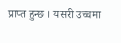प्राप्त हुन्छ । यसरी उच्चमा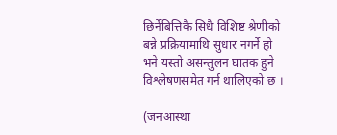छिर्नेबित्तिकै सिधै विशिष्ट श्रेणीको बन्ने प्रक्रियामाथि सुधार नगर्ने हो भने यस्तो असन्तुलन घातक हुने विश्लेषणसमेत गर्न थालिएको छ ।

(जनआस्था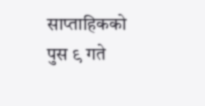साप्ताहिकको पुस ९ गते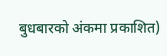बुधबारको अंकमा प्रकाशित)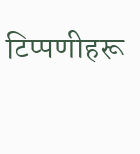टिप्पणीहरू